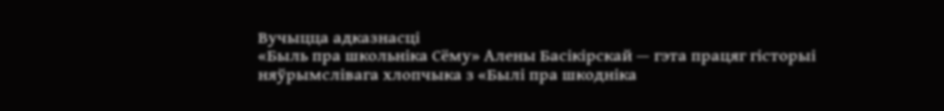Вучыцца адказнасці
«Быль пра школьніка Сёму» Алены Басікірскай — гэта працяг гісторыі няўрымслівага хлопчыка з «Былі пра шкодніка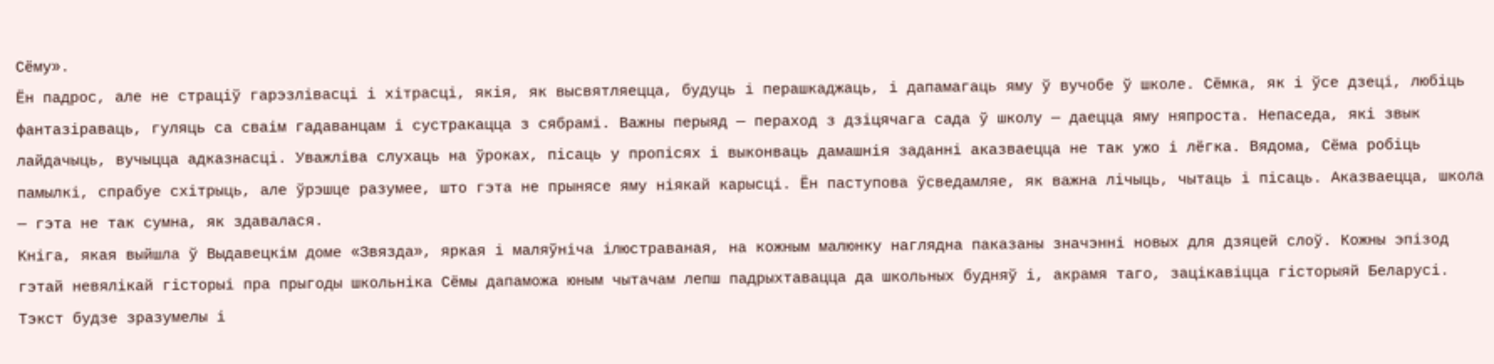Сёму».
Ён падрос, але не страціў гарэзлівасці і хітрасці, якія, як высвятляецца, будуць і перашкаджаць, і дапамагаць яму ў вучобе ў школе. Сёмка, як і ўсе дзеці, любіць фантазіраваць, гуляць са сваім гадаванцам і сустракацца з сябрамі. Важны перыяд — пераход з дзіцячага сада ў школу — даецца яму няпроста. Непаседа, які звык лайдачыць, вучыцца адказнасці. Уважліва слухаць на ўроках, пісаць у пропісях і выконваць дамашнія заданні аказваецца не так ужо і лёгка. Вядома, Сёма робіць памылкі, спрабуе схітрыць, але ўрэшце разумее, што гэта не прынясе яму ніякай карысці. Ён паступова ўсведамляе, як важна лічыць, чытаць і пісаць. Аказваецца, школа — гэта не так сумна, як здавалася.
Кніга, якая выйшла ў Выдавецкім доме «Звязда», яркая і маляўніча ілюстраваная, на кожным малюнку наглядна паказаны значэнні новых для дзяцей слоў. Кожны эпізод гэтай невялікай гісторыі пра прыгоды школьніка Сёмы дапаможа юным чытачам лепш падрыхтавацца да школьных будняў і, акрамя таго, зацікавіцца гісторыяй Беларусі. Тэкст будзе зразумелы і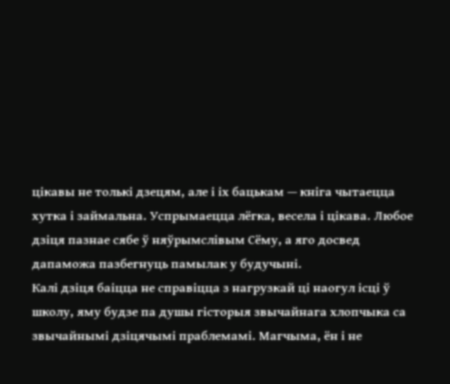цікавы не толькі дзецям, але і іх бацькам — кніга чытаецца хутка і займальна. Успрымаецца лёгка, весела і цікава. Любое дзіця пазнае сябе ў няўрымслівым Сёму, а яго досвед дапаможа пазбегнуць памылак у будучыні.
Калі дзіця баіцца не справіцца з нагрузкай ці наогул ісці ў школу, яму будзе па душы гісторыя звычайнага хлопчыка са звычайнымі дзіцячымі праблемамі. Магчыма, ён і не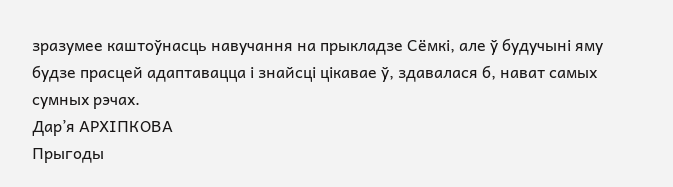зразумее каштоўнасць навучання на прыкладзе Сёмкі, але ў будучыні яму будзе прасцей адаптавацца і знайсці цікавае ў, здавалася б, нават самых сумных рэчах.
Дар’я АРХІПКОВА
Прыгоды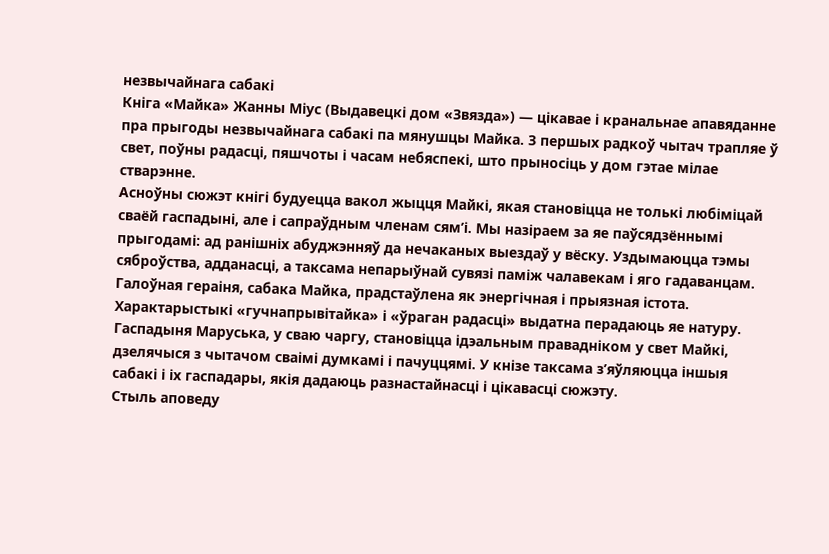незвычайнага сабакі
Кніга «Майка» Жанны Міус (Выдавецкі дом «Звязда») — цікавае і кранальнае апавяданне пра прыгоды незвычайнага сабакі па мянушцы Майка. З першых радкоў чытач трапляе ў свет, поўны радасці, пяшчоты і часам небяспекі, што прыносіць у дом гэтае мілае стварэнне.
Асноўны сюжэт кнігі будуецца вакол жыцця Майкі, якая становіцца не толькі любіміцай сваёй гаспадыні, але і сапраўдным членам сям’і. Мы назіраем за яе паўсядзённымі прыгодамі: ад ранішніх абуджэнняў да нечаканых выездаў у вёску. Уздымаюцца тэмы сяброўства, адданасці, а таксама непарыўнай сувязі паміж чалавекам і яго гадаванцам.
Галоўная гераіня, сабака Майка, прадстаўлена як энергічная і прыязная істота. Характарыстыкі «гучнапрывітайка» і «ўраган радасці» выдатна перадаюць яе натуру. Гаспадыня Маруська, у сваю чаргу, становіцца ідэальным правадніком у свет Майкі, дзелячыся з чытачом сваімі думкамі і пачуццямі. У кнізе таксама з’яўляюцца іншыя сабакі і іх гаспадары, якія дадаюць разнастайнасці і цікавасці сюжэту.
Стыль аповеду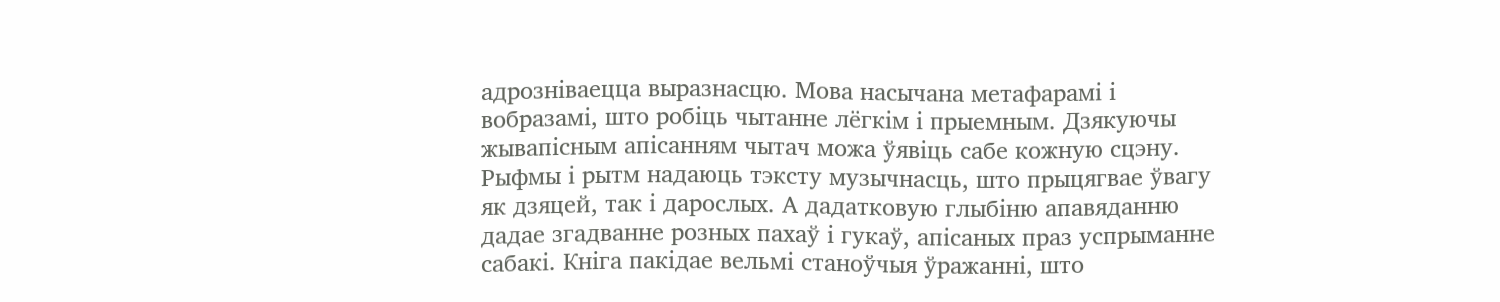адрозніваецца выразнасцю. Мова насычана метафарамі і вобразамі, што робіць чытанне лёгкім і прыемным. Дзякуючы жывапісным апісанням чытач можа ўявіць сабе кожную сцэну. Рыфмы і рытм надаюць тэксту музычнасць, што прыцягвае ўвагу як дзяцей, так і дарослых. А дадатковую глыбіню апавяданню дадае згадванне розных пахаў і гукаў, апісаных праз успрыманне сабакі. Кніга пакідае вельмі станоўчыя ўражанні, што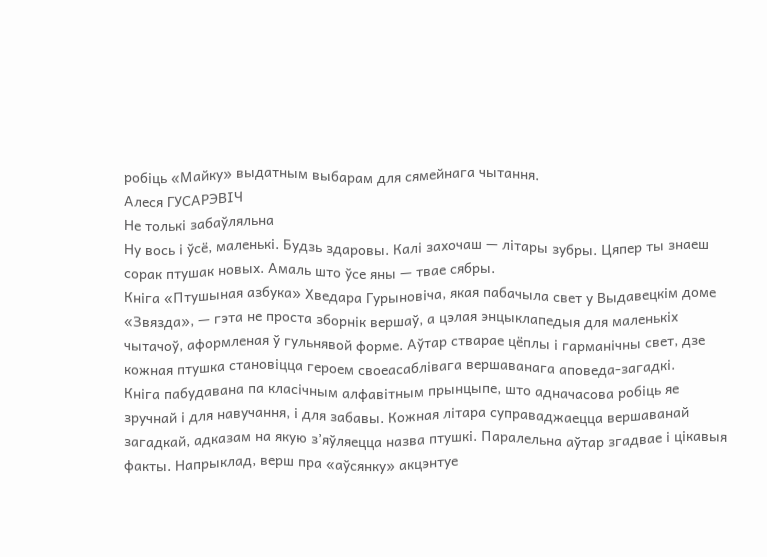робіць «Майку» выдатным выбарам для сямейнага чытання.
Алеся ГУСАРЭВІЧ
Не толькі забаўляльна
Ну вось і ўсё, маленькі. Будзь здаровы. Калі захочаш — літары зубры. Цяпер ты знаеш сорак птушак новых. Амаль што ўсе яны — твае сябры.
Кніга «Птушыная азбука» Хведара Гурыновіча, якая пабачыла свет у Выдавецкім доме «Звязда», — гэта не проста зборнік вершаў, а цэлая энцыклапедыя для маленькіх чытачоў, аформленая ў гульнявой форме. Аўтар стварае цёплы і гарманічны свет, дзе кожная птушка становіцца героем своеасаблівага вершаванага аповеда-загадкі.
Кніга пабудавана па класічным алфавітным прынцыпе, што адначасова робіць яе зручнай і для навучання, і для забавы. Кожная літара суправаджаецца вершаванай загадкай, адказам на якую з’яўляецца назва птушкі. Паралельна аўтар згадвае і цікавыя факты. Напрыклад, верш пра «аўсянку» акцэнтуе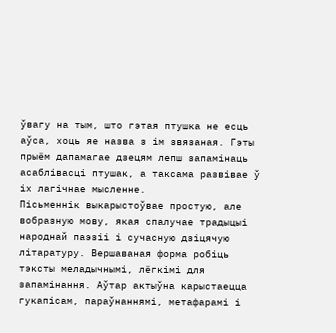ўвагу на тым, што гэтая птушка не есць аўса, хоць яе назва з ім звязаная. Гэты прыём дапамагае дзецям лепш запамінаць асаблівасці птушак, а таксама развівае ў іх лагічнае мысленне.
Пісьменнік выкарыстоўвае простую, але вобразную мову, якая спалучае традыцыі народнай паэзіі і сучасную дзіцячую літаратуру. Вершаваная форма робіць тэксты меладычнымі, лёгкімі для запамінання. Аўтар актыўна карыстаецца гукапісам, параўнаннямі, метафарамі і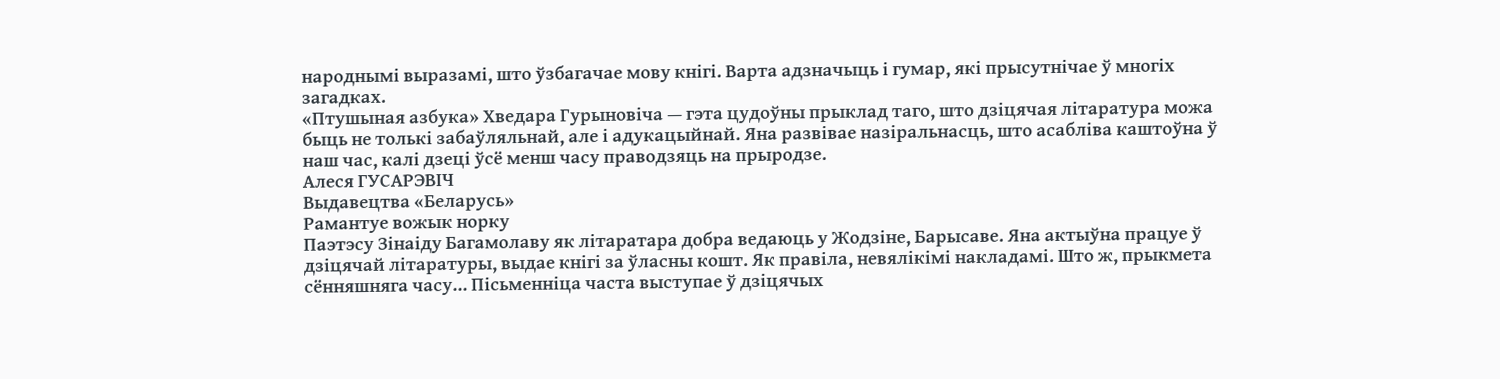народнымі выразамі, што ўзбагачае мову кнігі. Варта адзначыць і гумар, які прысутнічае ў многіх загадках.
«Птушыная азбука» Хведара Гурыновіча — гэта цудоўны прыклад таго, што дзіцячая літаратура можа быць не толькі забаўляльнай, але і адукацыйнай. Яна развівае назіральнасць, што асабліва каштоўна ў наш час, калі дзеці ўсё менш часу праводзяць на прыродзе.
Алеся ГУСАРЭВІЧ
Выдавецтва «Беларусь»
Рамантуе вожык норку
Паэтэсу Зінаіду Багамолаву як літаратара добра ведаюць у Жодзіне, Барысаве. Яна актыўна працуе ў дзіцячай літаратуры, выдае кнігі за ўласны кошт. Як правіла, невялікімі накладамі. Што ж, прыкмета сённяшняга часу... Пісьменніца часта выступае ў дзіцячых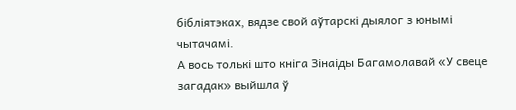бібліятэках, вядзе свой аўтарскі дыялог з юнымі чытачамі.
А вось толькі што кніга Зінаіды Багамолавай «У свеце загадак» выйшла ў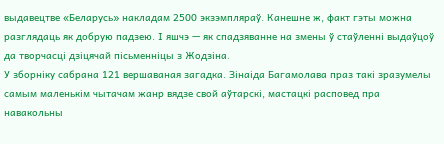выдавецтве «Беларусь» накладам 2500 экзэмпляраў. Канешне ж, факт гэты можна разглядаць як добрую падзею. І яшчэ — як спадзяванне на змены ў стаўленні выдаўцоў да творчасці дзіцячай пісьменніцы з Жодзіна.
У зборніку сабрана 121 вершаваная загадка. Зінаіда Багамолава праз такі зразумелы самым маленькім чытачам жанр вядзе свой аўтарскі, мастацкі расповед пра навакольны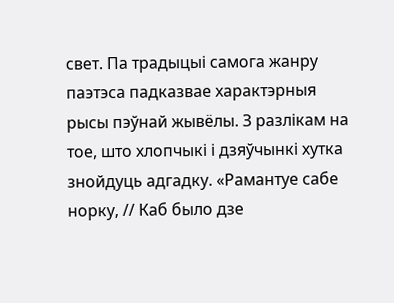свет. Па традыцыі самога жанру паэтэса падказвае характэрныя рысы пэўнай жывёлы. З разлікам на тое, што хлопчыкі і дзяўчынкі хутка знойдуць адгадку. «Рамантуе сабе норку, // Каб было дзе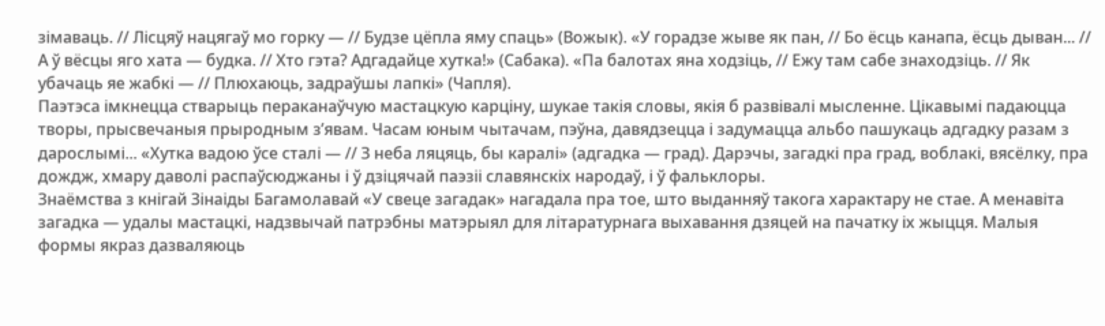зімаваць. // Лісцяў нацягаў мо горку — // Будзе цёпла яму спаць» (Вожык). «У горадзе жыве як пан, // Бо ёсць канапа, ёсць дыван... // А ў вёсцы яго хата — будка. // Хто гэта? Адгадайце хутка!» (Сабака). «Па балотах яна ходзіць, // Ежу там сабе знаходзіць. // Як убачаць яе жабкі — // Плюхаюць, задраўшы лапкі» (Чапля).
Паэтэса імкнецца стварыць пераканаўчую мастацкую карціну, шукае такія словы, якія б развівалі мысленне. Цікавымі падаюцца творы, прысвечаныя прыродным з’явам. Часам юным чытачам, пэўна, давядзецца і задумацца альбо пашукаць адгадку разам з дарослымі... «Хутка вадою ўсе сталі — // З неба ляцяць, бы каралі» (адгадка — град). Дарэчы, загадкі пра град, воблакі, вясёлку, пра дождж, хмару даволі распаўсюджаны і ў дзіцячай паэзіі славянскіх народаў, і ў фальклоры.
Знаёмства з кнігай Зінаіды Багамолавай «У свеце загадак» нагадала пра тое, што выданняў такога характару не стае. А менавіта загадка — удалы мастацкі, надзвычай патрэбны матэрыял для літаратурнага выхавання дзяцей на пачатку іх жыцця. Малыя формы якраз дазваляюць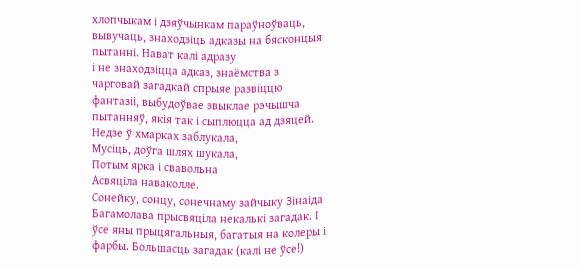хлопчыкам і дзяўчынкам параўноўваць, вывучаць, знаходзіць адказы на бясконцыя пытанні. Нават калі адразу
і не знаходзіцца адказ, знаёмства з чарговай загадкай спрыяе развіццю фантазіі, выбудоўвае звыклае рэчышча пытанняў, якія так і сыплюцца ад дзяцей.
Недзе ў хмарках заблукала,
Мусіць, доўга шлях шукала,
Потым ярка і свавольна
Асвяціла наваколле.
Сонейку, сонцу, сонечнаму зайчыку Зінаіда Багамолава прысвяціла некалькі загадак. І ўсе яны прыцягальныя, багатыя на колеры і фарбы. Большасць загадак (калі не ўсе!)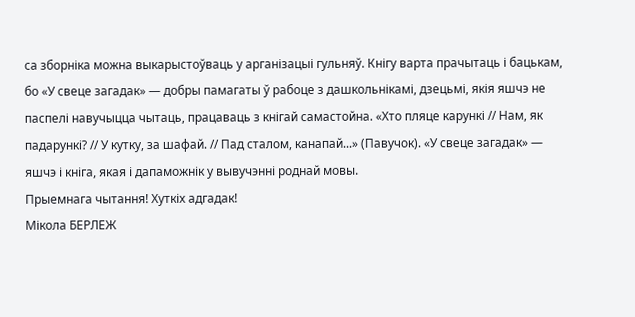са зборніка можна выкарыстоўваць у арганізацыі гульняў. Кнігу варта прачытаць і бацькам, бо «У свеце загадак» — добры памагаты ў рабоце з дашкольнікамі, дзецьмі, якія яшчэ не паспелі навучыцца чытаць, працаваць з кнігай самастойна. «Хто пляце карункі // Нам, як падарункі? // У кутку, за шафай. // Пад сталом, канапай...» (Павучок). «У свеце загадак» — яшчэ і кніга, якая і дапаможнік у вывучэнні роднай мовы.
Прыемнага чытання! Хуткіх адгадак!
Мікола БЕРЛЕЖ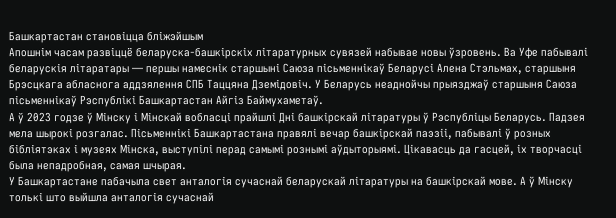Башкартастан становіцца бліжэйшым
Апошнім часам развіццё беларуска-башкірскіх літаратурных сувязей набывае новы ўзровень. Ва Уфе пабывалі беларускія літаратары — першы намеснік старшыні Саюза пісьменнікаў Беларусі Алена Стэльмах, старшыня Брэсцкага абласнога аддзялення СПБ Таццяна Дземідовіч. У Беларусь неаднойчы прыязджаў старшыня Саюза пісьменнікаў Рэспублікі Башкартастан Айгіз Баймухаметаў.
А ў 2023 годзе ў Мінску і Мінскай вобласці прайшлі Дні башкірскай літаратуры ў Рэспубліцы Беларусь. Падзея мела шырокі розгалас. Пісьменнікі Башкартастана правялі вечар башкірскай паэзіі, пабывалі ў розных бібліятэках і музеях Мінска, выступілі перад самымі рознымі аўдыторыямі. Цікавасць да гасцей, іх творчасці была непадробная, самая шчырая.
У Башкартастане пабачыла свет анталогія сучаснай беларускай літаратуры на башкірскай мове. А ў Мінску толькі што выйшла анталогія сучаснай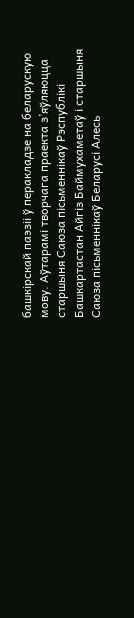башкірскай паэзіі ў перакладзе на беларускую мову. Аўтарамі творчага праекта з’яўляюцца старшыня Саюза пісьменнікаў Рэспублікі Башкартастан Айгіз Баймухаметаў і старшыня Саюза пісьменнікаў Беларусі Алесь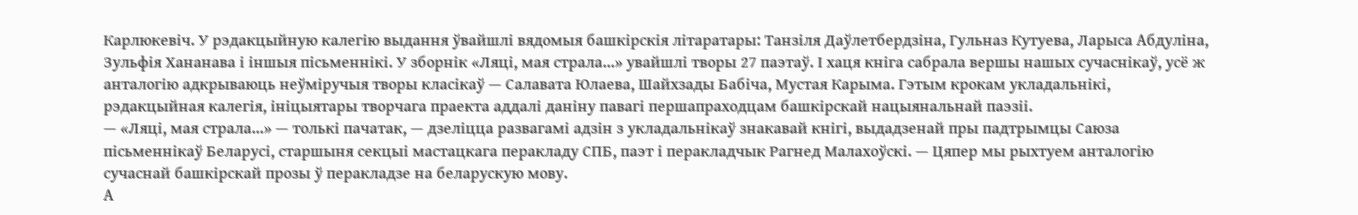Карлюкевіч. У рэдакцыйную калегію выдання ўвайшлі вядомыя башкірскія літаратары: Танзіля Даўлетбердзіна, Гульназ Кутуева, Ларыса Абдуліна, Зульфія Хананава і іншыя пісьменнікі. У зборнік «Ляці, мая страла...» увайшлі творы 27 паэтаў. І хаця кніга сабрала вершы нашых сучаснікаў, усё ж анталогію адкрываюць неўміручыя творы класікаў — Салавата Юлаева, Шайхзады Бабіча, Мустая Карыма. Гэтым крокам укладальнікі, рэдакцыйная калегія, ініцыятары творчага праекта аддалі даніну павагі першапраходцам башкірскай нацыянальнай паэзіі.
— «Ляці, мая страла...» — толькі пачатак, — дзеліцца развагамі адзін з укладальнікаў знакавай кнігі, выдадзенай пры падтрымцы Саюза пісьменнікаў Беларусі, старшыня секцыі мастацкага перакладу СПБ, паэт і перакладчык Рагнед Малахоўскі. — Цяпер мы рыхтуем анталогію сучаснай башкірскай прозы ў перакладзе на беларускую мову.
А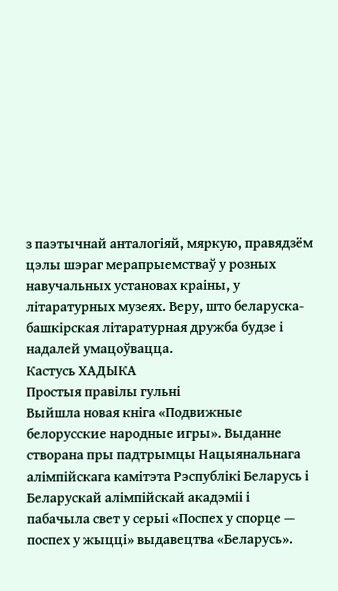з паэтычнай анталогіяй, мяркую, правядзём цэлы шэраг мерапрыемстваў у розных навучальных установах краіны, у літаратурных музеях. Веру, што беларуска-башкірская літаратурная дружба будзе і надалей умацоўвацца.
Кастусь ХАДЫКА
Простыя правілы гульні
Выйшла новая кніга «Подвижные белорусские народные игры». Выданне створана пры падтрымцы Нацыянальнага алімпійскага камітэта Рэспублікі Беларусь і Беларускай алімпійскай акадэміі і пабачыла свет у серыі «Поспех у спорце — поспех у жыцці» выдавецтва «Беларусь».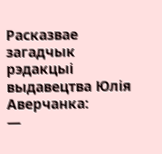Расказвае загадчык рэдакцыі выдавецтва Юлія Аверчанка:
—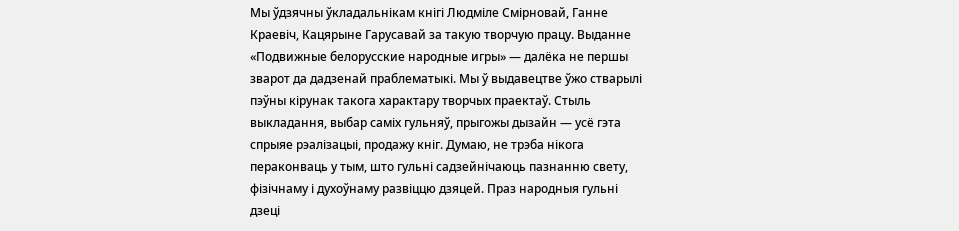Мы ўдзячны ўкладальнікам кнігі Людміле Смірновай, Ганне Краевіч, Кацярыне Гарусавай за такую творчую працу. Выданне «Подвижные белорусские народные игры» — далёка не першы зварот да дадзенай праблематыкі. Мы ў выдавецтве ўжо стварылі пэўны кірунак такога характару творчых праектаў. Стыль выкладання, выбар саміх гульняў, прыгожы дызайн — усё гэта спрыяе рэалізацыі, продажу кніг. Думаю, не трэба нікога пераконваць у тым, што гульні садзейнічаюць пазнанню свету, фізічнаму і духоўнаму развіццю дзяцей. Праз народныя гульні дзеці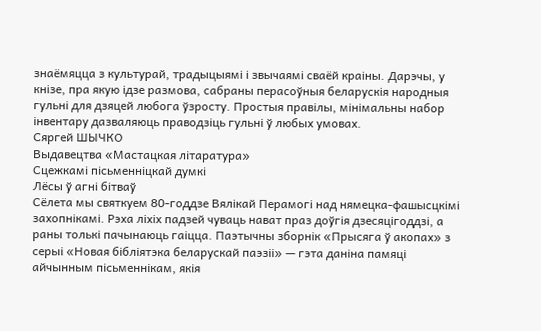знаёмяцца з культурай, традыцыямі і звычаямі сваёй краіны. Дарэчы, у кнізе, пра якую ідзе размова, сабраны перасоўныя беларускія народныя гульні для дзяцей любога ўзросту. Простыя правілы, мінімальны набор інвентару дазваляюць праводзіць гульні ў любых умовах.
Сяргей ШЫЧКО
Выдавецтва «Мастацкая літаратура»
Сцежкамі пісьменніцкай думкі
Лёсы ў агні бітваў
Сёлета мы святкуем 80-годдзе Вялікай Перамогі над нямецка-фашысцкімі захопнікамі. Рэха ліхіх падзей чуваць нават праз доўгія дзесяцігоддзі, а раны толькі пачынаюць гаіцца. Паэтычны зборнік «Прысяга ў акопах» з серыі «Новая бібліятэка беларускай паэзіі» — гэта даніна памяці айчынным пісьменнікам, якія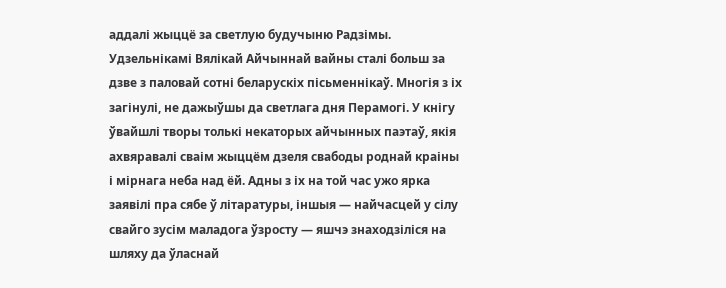аддалі жыццё за светлую будучыню Радзімы. Удзельнікамі Вялікай Айчыннай вайны сталі больш за дзве з паловай сотні беларускіх пісьменнікаў. Многія з іх загінулі, не дажыўшы да светлага дня Перамогі. У кнігу ўвайшлі творы толькі некаторых айчынных паэтаў, якія ахвяравалі сваім жыццём дзеля свабоды роднай краіны і мірнага неба над ёй. Адны з іх на той час ужо ярка заявілі пра сябе ў літаратуры, іншыя — найчасцей у сілу свайго зусім маладога ўзросту — яшчэ знаходзіліся на шляху да ўласнай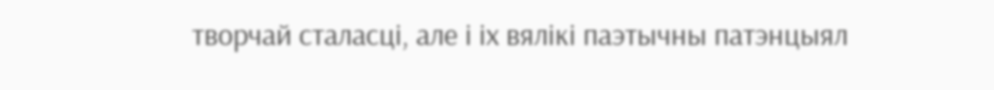творчай сталасці, але і іх вялікі паэтычны патэнцыял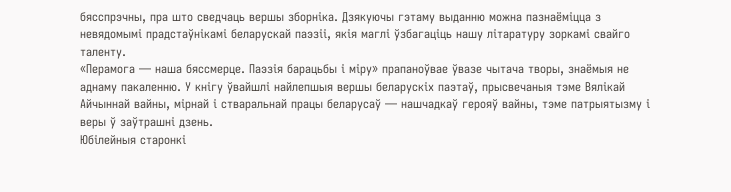бясспрэчны, пра што сведчаць вершы зборніка. Дзякуючы гэтаму выданню можна пазнаёміцца з невядомымі прадстаўнікамі беларускай паэзіі, якія маглі ўзбагаціць нашу літаратуру зоркамі свайго таленту.
«Перамога — наша бяссмерце. Паэзія барацьбы і міру» прапаноўвае ўвазе чытача творы, знаёмыя не аднаму пакаленню. У кнігу ўвайшлі найлепшыя вершы беларускіх паэтаў, прысвечаныя тэме Вялікай Айчыннай вайны, мірнай і стваральнай працы беларусаў — нашчадкаў герояў вайны, тэме патрыятызму і веры ў заўтрашні дзень.
Юбілейныя старонкі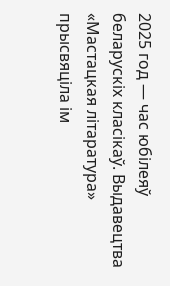2025 год — час юбілеяў беларускіх класікаў. Выдавецтва «Мастацкая літаратура» прысвяціла ім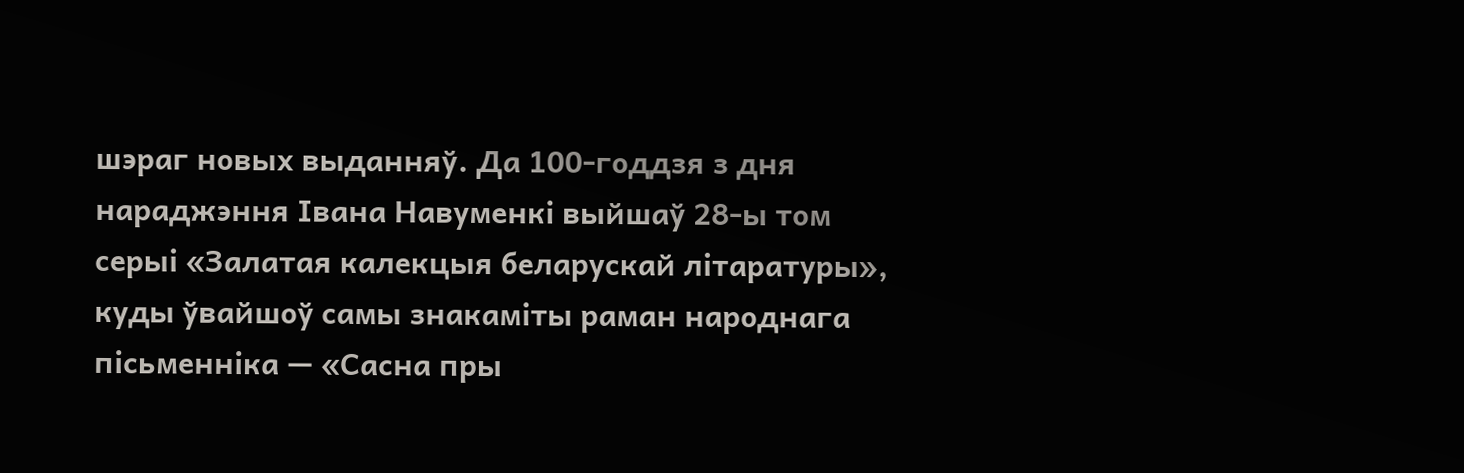шэраг новых выданняў. Да 100-годдзя з дня нараджэння Івана Навуменкі выйшаў 28-ы том серыі «Залатая калекцыя беларускай літаратуры», куды ўвайшоў самы знакаміты раман народнага пісьменніка — «Сасна пры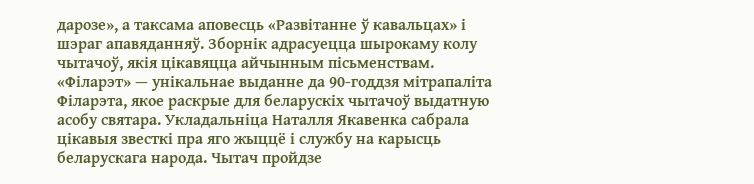дарозе», а таксама аповесць «Развітанне ў кавальцах» і шэраг апавяданняў. Зборнік адрасуецца шырокаму колу чытачоў, якія цікавяцца айчынным пісьменствам.
«Філарэт» — унікальнае выданне да 90-годдзя мітрапаліта Філарэта, якое раскрые для беларускіх чытачоў выдатную асобу святара. Укладальніца Наталля Якавенка сабрала цікавыя звесткі пра яго жыццё і службу на карысць беларускага народа. Чытач пройдзе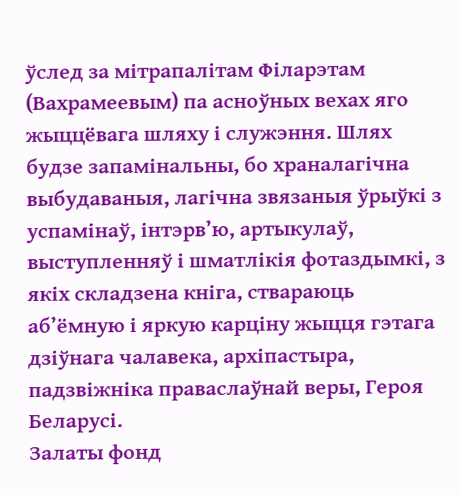ўслед за мітрапалітам Філарэтам (Вахрамеевым) па асноўных вехах яго жыццёвага шляху і служэння. Шлях будзе запамінальны, бо храналагічна выбудаваныя, лагічна звязаныя ўрыўкі з успамінаў, інтэрв’ю, артыкулаў, выступленняў і шматлікія фотаздымкі, з якіх складзена кніга, ствараюць аб’ёмную і яркую карціну жыцця гэтага дзіўнага чалавека, архіпастыра, падзвіжніка праваслаўнай веры, Героя Беларусі.
Залаты фонд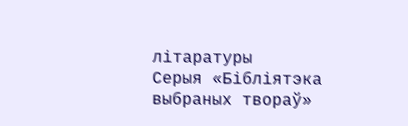літаратуры
Серыя «Бібліятэка выбраных твораў»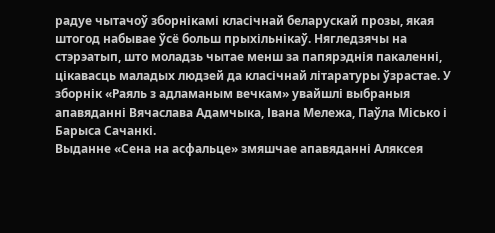радуе чытачоў зборнікамі класічнай беларускай прозы, якая штогод набывае ўсё больш прыхільнікаў. Нягледзячы на стэрэатып, што моладзь чытае менш за папярэднія пакаленні, цікавасць маладых людзей да класічнай літаратуры ўзрастае. У зборнік «Раяль з адламаным вечкам» увайшлі выбраныя апавяданні Вячаслава Адамчыка, Івана Мележа, Паўла Місько і Барыса Сачанкі.
Выданне «Сена на асфальце» змяшчае апавяданні Аляксея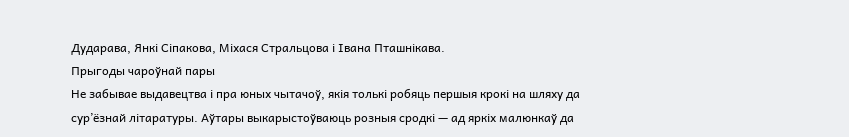Дударава, Янкі Сіпакова, Міхася Стральцова і Івана Пташнікава.
Прыгоды чароўнай пары
Не забывае выдавецтва і пра юных чытачоў, якія толькі робяць першыя крокі на шляху да сур’ёзнай літаратуры. Аўтары выкарыстоўваюць розныя сродкі — ад яркіх малюнкаў да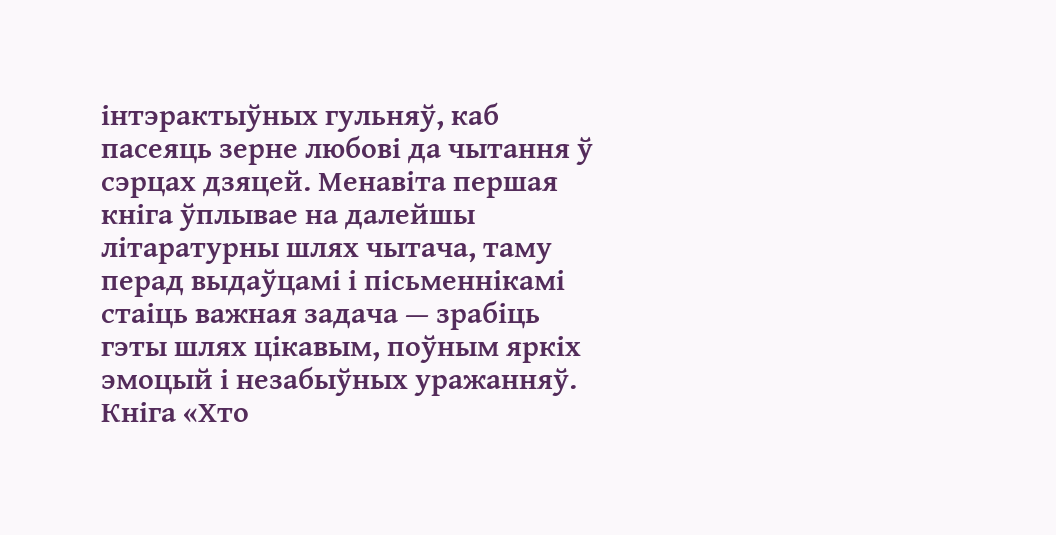інтэрактыўных гульняў, каб пасеяць зерне любові да чытання ў сэрцах дзяцей. Менавіта першая кніга ўплывае на далейшы літаратурны шлях чытача, таму перад выдаўцамі і пісьменнікамі стаіць важная задача — зрабіць гэты шлях цікавым, поўным яркіх эмоцый і незабыўных уражанняў.
Кніга «Хто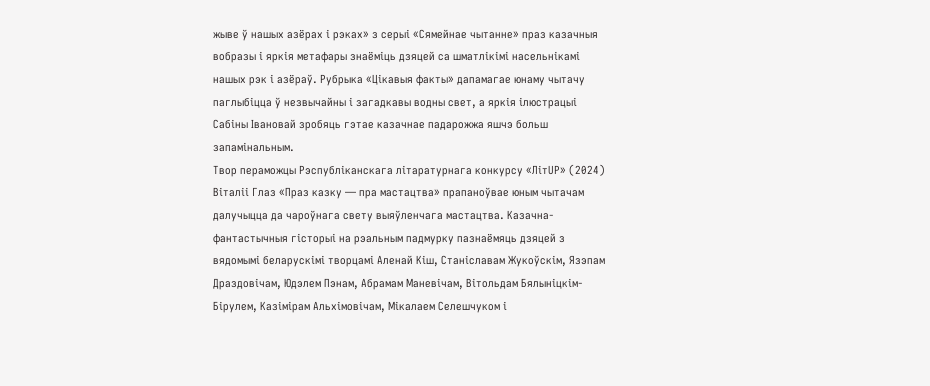жыве ў нашых азёрах і рэках» з серыі «Сямейнае чытанне» праз казачныя вобразы і яркія метафары знаёміць дзяцей са шматлікімі насельнікамі нашых рэк і азёраў. Рубрыка «Цікавыя факты» дапамагае юнаму чытачу паглыбіцца ў незвычайны і загадкавы водны свет, а яркія ілюстрацыі Сабіны Івановай зробяць гэтае казачнае падарожжа яшчэ больш запамінальным.
Твор пераможцы Рэспубліканскага літаратурнага конкурсу «ЛітUP» (2024) Віталіі Глаз «Праз казку — пра мастацтва» прапаноўвае юным чытачам далучыцца да чароўнага свету выяўленчага мастацтва. Казачна-фантастычныя гісторыі на рэальным падмурку пазнаёмяць дзяцей з вядомымі беларускімі творцамі Аленай Кіш, Станіславам Жукоўскім, Язэпам Драздовічам, Юдэлем Пэнам, Абрамам Маневічам, Вітольдам Бялыніцкім-Бірулем, Казімірам Альхімовічам, Мікалаем Селешчуком і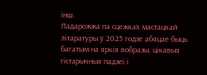інш.
Падарожжа па сцежках мастацкай літаратуры ў 2025 годзе абяцае быць багатым на яркія вобразы, цікавыя гістарычныя падзеі і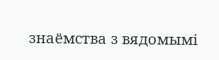знаёмства з вядомымі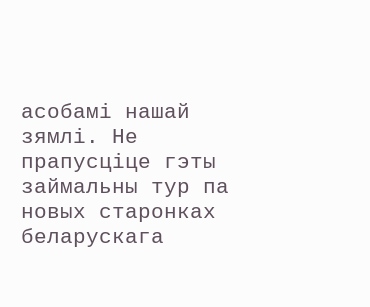асобамі нашай зямлі. Не прапусціце гэты займальны тур па новых старонках беларускага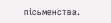пісьменства.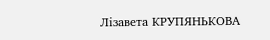Лізавета КРУПЯНЬКОВА